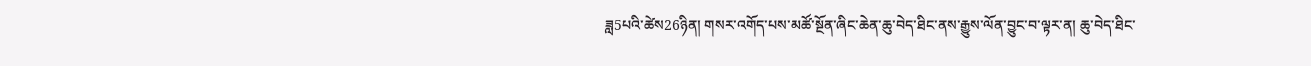ཟླ5པའི་ཚེས26ཉིན། གསར་འགོད་པས་མཚོ་སྔོན་ཞིང་ཆེན་ཆུ་བེད་ཐིང་ནས་རྒྱུས་ལོན་བྱུང་བ་ལྟར་ན། ཆུ་བེད་ཐིང་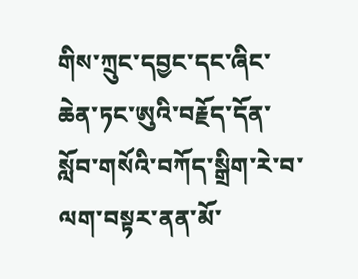གིས་ཀྲུང་དབྱང་དང་ཞིང་ཆེན་ཏང་ཨུའི་བརྗོད་དོན་སློབ་གསོའི་བཀོད་སྒྲིག་རེ་བ་ལག་བསྟར་ནན་མོ་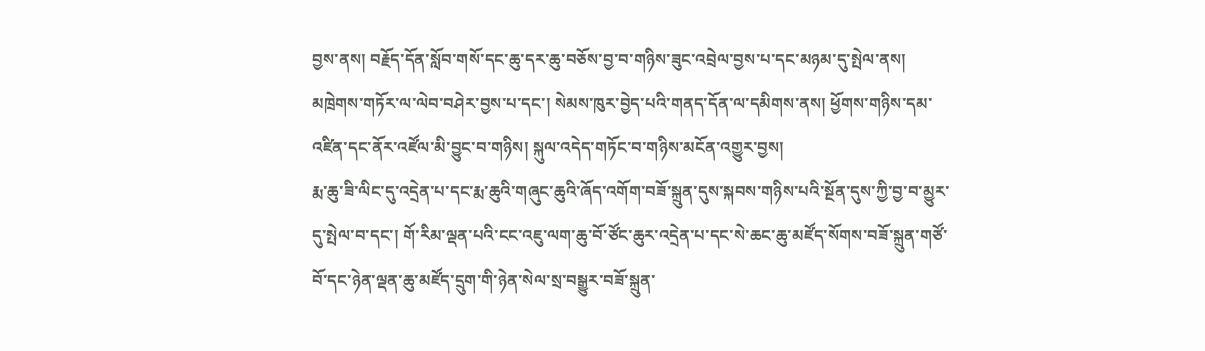བྱས་ནས། བརྗོད་དོན་སློབ་གསོ་དང་ཆུ་དར་ཆུ་བཅོས་བྱ་བ་གཉིས་ཟུང་འབྲེལ་བྱས་པ་དང་མཉམ་དུ་སྤེལ་ནས། མཁྲེགས་གཏོར་ལ་ལེབ་བཤེར་བྱས་པ་དང་། སེམས་ཁུར་བྱེད་པའི་གནད་དོན་ལ་དམིགས་ནས། ཕྱོགས་གཉིས་དམ་འཛིན་དང་ནོར་འཛོལ་མི་བྱུང་བ་གཉིས། སྐུལ་འདེད་གཏོང་བ་གཉིས་མངོན་འགྱུར་བྱས།
རྨ་ཆུ་ཟི་ལིང་དུ་འདྲེན་པ་དང་རྨ་ཆུའི་གཞུང་ཆུའི་ཞོད་འགོག་བཟོ་སྐྲུན་དུས་སྐབས་གཉིས་པའི་སྔོན་དུས་ཀྱི་བྱ་བ་མྱུར་དུ་སྤེལ་བ་དང་། གོ་རིམ་ལྡན་པའི་ངང་འཇུ་ལག་ཆུ་བོ་ཙོང་ཆུར་འདྲེན་པ་དང་སེ་ཆང་ཆུ་མཛོད་སོགས་བཟོ་སྐྲུན་གཙོ་བོ་དང་ཉེན་ལྡན་ཆུ་མཛོད་དྲུག་གི་ཉེན་སེལ་སྲ་བསྒྱུར་བཟོ་སྐྲུན་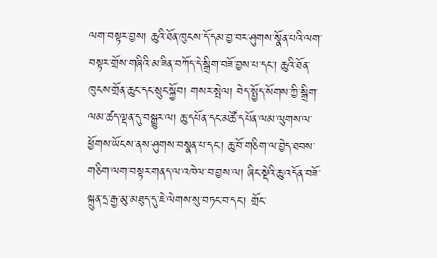ལག་བསྟར་བྱས། ཆུའི་ཐོན་ཁུངས་དོ་དམ་བྱ་བར་ཤུགས་སྣོན་པའི་ལག་བསྟར་གྲོས་གཞིའི་མ་ཟིན་བཀོད་དེ་སྒྲིག་བཟོ་བྱས་པ་དང་། ཆུའི་ཐོན་ཁུངས་གྲོན་ཆུང་དང་སྲུང་སྐྱོབ། གསར་སྤེལ། བེད་སྤྱོད་སོགས་ཀྱི་སྒྲིག་ལམ་ཚད་ལྡན་དུ་བསྒྱུར་ལ། ཆུ་དཔོན་དང་མཚོ་དཔོན་ལམ་ལུགས་ལ་ཕྱོགས་ཡོངས་ནས་ཤུགས་བསྣན་པ་དང་། ཆུ་བོ་གཅིག་ལ་བྱེད་ཐབས་གཅིག་ལག་བསྟར་གནད་ལ་འཁེལ་བ་བྱས་ལ། ཞིང་སྡེའི་ཆུ་འདོན་བཟོ་སྐྲུན་དྲ་རྒྱ་མུ་མཐུད་དུ་ཇེ་ལེགས་སུ་བཏང་བ་དང་། གྲོང་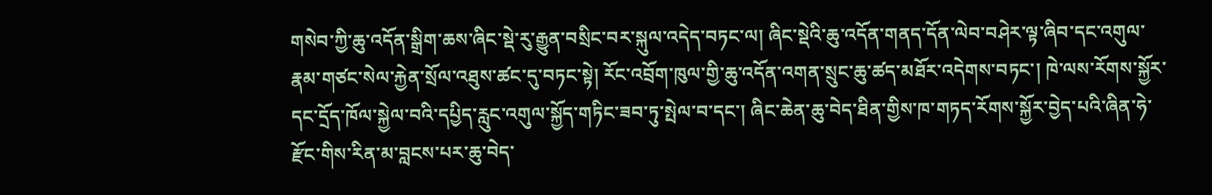གསེབ་ཀྱི་ཆུ་འདོན་སྒྲིག་ཆས་ཞིང་སྡེ་རུ་རྒྱུན་བསྲིང་བར་སྐུལ་འདེད་བཏང་ལ། ཞིང་སྡེའི་ཆུ་འདོན་གནད་དོན་ལེབ་བཤེར་ལྟ་ཞིབ་དང་འགུལ་རྣམ་གཙང་སེལ་རྐྱེན་སྲོལ་འཐུས་ཚང་དུ་བཏང་སྟེ། རོང་འབྲོག་ཁུལ་གྱི་ཆུ་འདོན་འགན་སྲུང་ཆུ་ཚད་མཐོར་འདེགས་བཏང་། ཁེ་ལས་རོགས་སྐྱོར་དང་དྲོད་ཁོལ་སྐྱེལ་བའི་དཔྱིད་རླུང་འགུལ་སྐྱོད་གཏིང་ཟབ་ཏུ་སྤེལ་བ་དང་། ཞིང་ཆེན་ཆུ་བེད་ཐིན་གྱིས་ཁ་གཏད་རོགས་སྐྱོར་བྱེད་པའི་ཞིན་ཧེ་རྫོང་གིས་རིན་མ་བླངས་པར་ཆུ་བེད་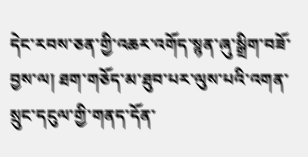དེང་རབས་ཅན་གྱི་འཆར་འགོད་སྙན་ཞུ་སྒྲིག་བཟོ་བྱས་ལ། ཐག་གཅོད་མ་ཐུབ་པར་ལུས་པའི་འགན་སྲུང་དངུལ་གྱི་གནད་དོན་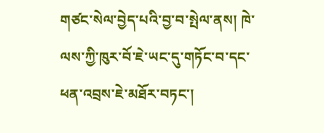གཙང་སེལ་བྱེད་པའི་བྱ་བ་སྤེལ་ནས། ཁེ་ལས་ཀྱི་ཁུར་བོ་ཇེ་ཡང་དུ་གཏོང་བ་དང་ཕན་འབྲས་ཇེ་མཐོར་བཏང་།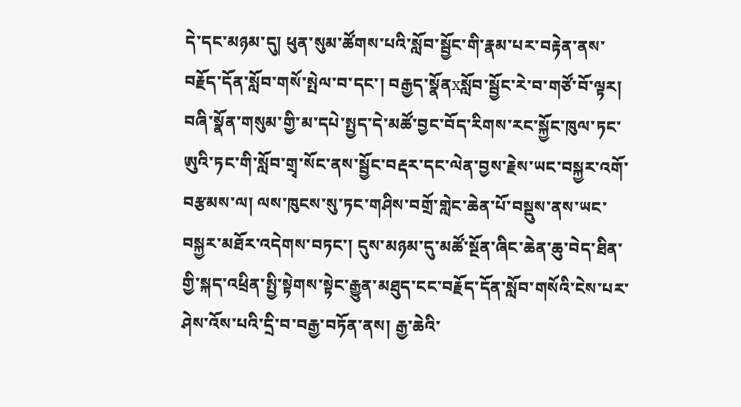དེ་དང་མཉམ་དུ། ཕུན་སུམ་ཚོགས་པའི་སློབ་སྦྱོང་གི་རྣམ་པར་བརྟེན་ནས་བརྗོད་དོན་སློབ་གསོ་སྤེལ་བ་དང་། བརྒྱད་སྣོནxསློབ་སྦྱོང་རེ་བ་གཙོ་བོ་ལྟར། བཞི་སྣོན་གསུམ་གྱི་མ་དཔེ་སྤྱད་དེ་མཚོ་བྱང་བོད་རིགས་རང་སྐྱོང་ཁུལ་ཏང་ཨུའི་ཏང་གི་སློབ་གྲྭ་སོང་ནས་སྦྱོང་བརྡར་དང་ལེན་བྱས་རྗེས་ཡང་བསྐྱར་འགོ་བརྩམས་ལ། ལས་ཁུངས་སུ་ཏང་གཤིས་བགྲོ་གླེང་ཆེན་པོ་བསྡུས་ནས་ཡང་བསྐྱར་མཐོར་འདེགས་བཏང་། དུས་མཉམ་དུ་མཚོ་སྔོན་ཞིང་ཆེན་ཆུ་བེད་ཐིན་གྱི་སྐད་འཕྲིན་སྤྱི་སྟེགས་སྟེང་རྒྱུན་མཐུད་ངང་བརྗོད་དོན་སློབ་གསོའི་ངེས་པར་ཤེས་འོས་པའི་དྲི་བ་བརྒྱ་བཏོན་ནས། རྒྱ་ཆེའི་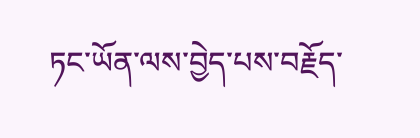ཏང་ཡོན་ལས་བྱེད་པས་བརྗོད་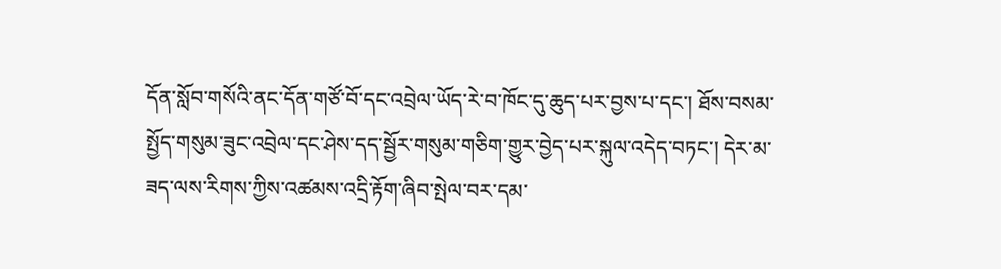དོན་སློབ་གསོའི་ནང་དོན་གཙོ་བོ་དང་འབྲེལ་ཡོད་རེ་བ་ཁོང་དུ་ཆུད་པར་བྱས་པ་དང་། ཐོས་བསམ་སྤྱོད་གསུམ་ཟུང་འབྲེལ་དང་ཤེས་དད་སྦྱོར་གསུམ་གཅིག་གྱུར་བྱེད་པར་སྐུལ་འདེད་བཏང་། དེར་མ་ཟད་ལས་རིགས་ཀྱིས་འཚམས་འདྲི་རྟོག་ཞིབ་སྤེལ་བར་དམ་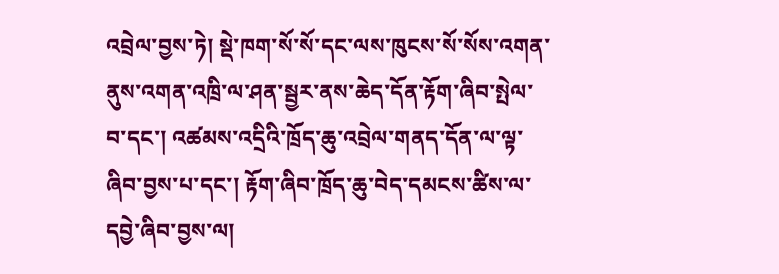འབྲེལ་བྱས་ཏེ། སྡེ་ཁག་སོ་སོ་དང་ལས་ཁུངས་སོ་སོས་འགན་ནུས་འགན་འཁྲི་ལ་ཤན་སྦྱར་ནས་ཆེད་དོན་རྟོག་ཞིབ་སྤེལ་བ་དང་། འཚམས་འདྲིའི་ཁྲོད་ཆུ་འབྲེལ་གནད་དོན་ལ་ལྟ་ཞིབ་བྱས་པ་དང་། རྟོག་ཞིབ་ཁྲོད་ཆུ་བེད་དམངས་ཚིས་ལ་དབྱེ་ཞིབ་བྱས་ལ།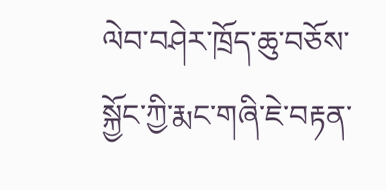ལེབ་བཤེར་ཁྲོད་ཆུ་བཅོས་སྐྱོང་ཀྱི་རྨང་གཞི་ཇེ་བརྟན་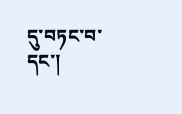དུ་བཏང་བ་དང་།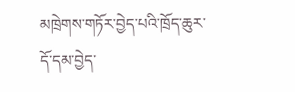མཁྲེགས་གཏོར་བྱེད་པའི་ཁྲོད་ཆུར་དོ་དམ་བྱེད་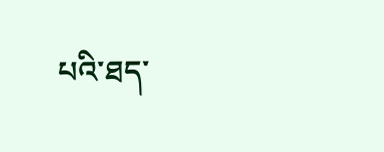པའི་ཐད་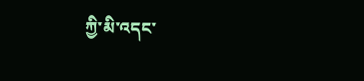ཀྱི་མི་འདང་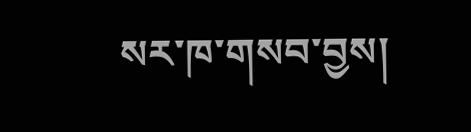སར་ཁ་གསབ་བྱས།